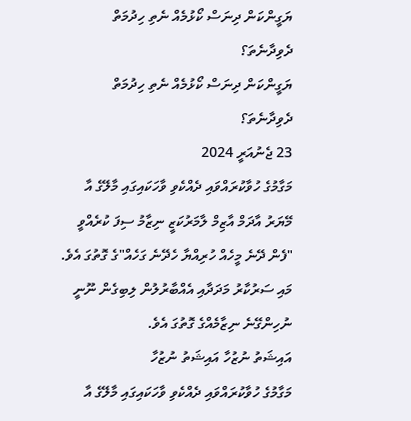ޔަގީންކަން ދިނަސް ކޯޅުމެއް ނެތި ހިދުމަތް ދެވިދާނެތަ؟
ޔަގީންކަން ދިނަސް ކޯޅުމެއް ނެތި ހިދުމަތް ދެވިދާނެތަ؟
23 ޖެނުއަރީ 2024
މަގާމުގެ ހުވާކުރައްވައި ދެއްކެވި ވާހަކައިގައި މާލޭގެ އާ މޭޔަރު އާދަމް އާޒިމް ލާމަރުކަޒީ ނިޒާމު ސިފަ ކުރެއްވީ "ފެން ދޭނެ މީހެއް ހުރިއްޔާ ހެދޭނެ ގަހެއް"ގެ ގޮތުގަ އެވެ. މައި ސަރުކާރު މަދަދާއި އެއްބާރުލުން ލިބިގެން ނޫނީ ނުހިންގޭނެ ނިޒާމެއްގެ ގޮތުގަ އެވެ.
އައިޝަތު ނުޒުހާ އައިޝަތު ނުޒުހާ
މަގާމުގެ ހުވާކުރައްވައި ދެއްކެވި ވާހަކައިގައި މާލޭގެ އާ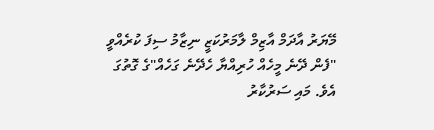މޭޔަރު އާދަމް އާޒިމް ލާމަރުކަޒީ ނިޒާމު ސިފަ ކުރެއްވީ "ފެން ދޭނެ މީހެއް ހުރިއްޔާ ހެދޭނެ ގަހެއް"ގެ ގޮތުގަ އެވެ. މައި ސަރުކާރު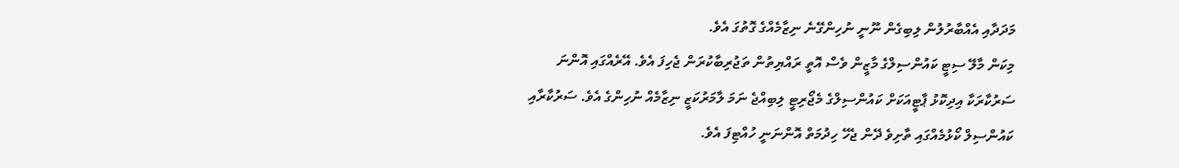މަދަދާއި އެއްބާރުލުން ލިބިގެން ނޫނީ ނުހިންގޭނެ ނިޒާމެއްގެ ގޮތުގަ އެވެ.
މިކަން މާލޭ ސިޓީ ކައުންސިލްގެ މާޒީން ވެސް އޮތީ ރައްޔިތުން ތަޖުރިބާކުރަން ޖެހިފަ އެވެ. އޭރެއްގައި އޮންނަ ސަރުކާރަކާ އިދިކޮޅު ޕާޓީއަކަށް ކައުންސިލްގެ މެޖޯރިޓީ ލިބިއްޖެ ނަމަ ލާމަރުކަޒީ ނިޒާމެއް ނުހިންގެ އެވެ. ސަރުކާރާއި ކައުންސިލް ކޯޅުމެއްގައި ތާށިވެ ދޭން ޖެހޭ ހިދުމަތް އޮންނަނީ ހުއްޓިފަ އެވެ.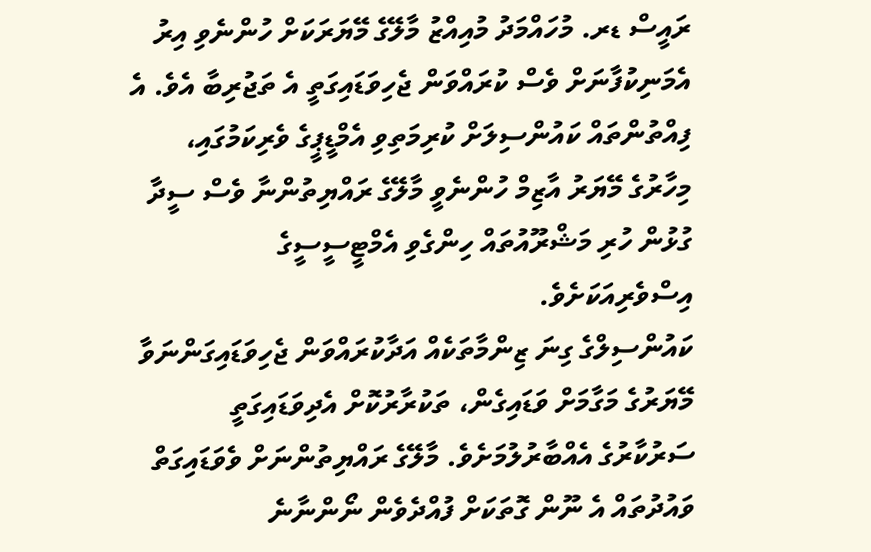ރައީސް ޑރ. މުހައްމަދު މުއިއްޒު މާލޭގެ މޭޔަރަކަށް ހުންނެވި އިރު އެމަނިކުފާނަށް ވެސް ކުރައްވަން ޖެހިވަޑައިގަތީ އެ ތަޖުރިބާ އެވެ. އެ ފިއްތުންތައް ކައުންސިލަށް ކުރިމަތިވި އެމްޑީޕީގެ ވެރިކަމުގައި، މިހާރުގެ މޭޔަރު އާޒިމް ހުންނެވީ މާލޭގެ ރައްޔިތުންނާ ވެސް ސީދާ ގުޅުން ހުރި މަޝްރޫއުތައް ހިންގެވި އެމްޓީސީސީގެ އިސްވެރިއަކަށެވެ.
ކައުންސިލްގެ ގިނަ ޒިންމާތަކެއް އަދާކުރައްވަން ޖެހިވަޑައިގަންނަވާ މޭޔަރުގެ މަގާމަށް ވަޑައިގެން، ތަކުރާރުކޮށް އެދިވަޑައިގަތީ ސަރުކާރުގެ އެއްބާރުލުމަށެވެ. މާލޭގެ ރައްޔިތުންނަށް ވެވަޑައިގަތް ވައުދުތައް އެ ނޫން ގޮތަކަށް ފުއްދެވެން ނޯންނާނެ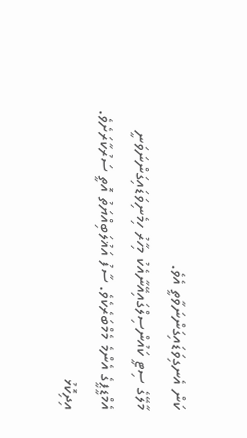ކަން އެނގިވަޑައިގަންނަވާތީ އެވެ.
މާލޭގެ ސިޓީ ކައުންސިލްގައިއޭނާއެކު މިހާރު ހިމެނިވަޑައިގަންނަވަނީ އެމްޑީޕީގެ އެންމެ މެމްބަރެކެވެ. ސާފު އަޣުލަބިއްޔަތު އޮތީ ސަރުކާރަށެވެ.
އިދިކޮޅު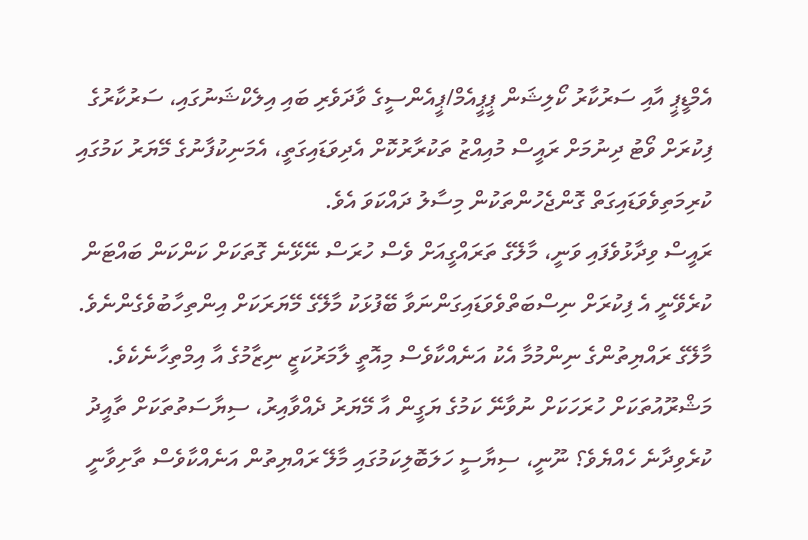އެމްޑީޕީ އާއި ސަރުކާރު ކޯލިޝަން ޕީޕީއެމް/ޕީއެންސީގެ ވާދަވެރި ބައި އިލެކްޝަނުގައި، ސަރުކާރުގެ ފިކުރަށް ވޯޓު ދިނުމަށް ރައީސް މުއިއްޒު ތަކުރާރުކޮށް އެދިވަޑައިގަތީ، އެމަނިކުފާނުގެ މޭޔަރު ކަމުގައި ކުރިމަތިވެވަޑައިގަތް ގޮންޖެހުންތަކުން މިސާލު ދައްކަވަ އެވެ.
ރައީސް ވިދާޅުވެފައި ވަނީ، މާލޭގެ ތަރައްގީއަށް ވެސް ހުރަސް ނޭޅޭނެ ގޮތަކަށް ކަންކަން ބައްޓަން ކުރެވޭނީ އެ ފިކުރަށް ނިސްބަތްވެވަޑައިގަންނަވާ ބޭފުޅަކު މާލޭގެ މޭޔަރަކަށް އިންތިހާބުވެގެންނެވެ.
މާލޭގެ ރައްޔިތުންގެ ނިންމުމާ އެކު އަނެއްކާވެސް މިއޮތީ ލާމަރުކަޒީ ނިޒާމުގެ އާ އިމްތިހާނެކެވެ. މަޝްރޫއުތަކަށް ހުރަހަކަށް ނުވާނޭ ކަމުގެ ޔަގީން އާ މޭޔަރު ދެއްވާއިރު، ސިޔާސަތުތަކަށް ތާއީދު ކުރެވިދާނެ ހެއްޔެވެ؟ ނޫނީ، ސިޔާސީ ހަލަބޮލިކަމުގައި މާލޭ ރައްޔިތުން އަނެއްކާވެސް ތާށިވާނީ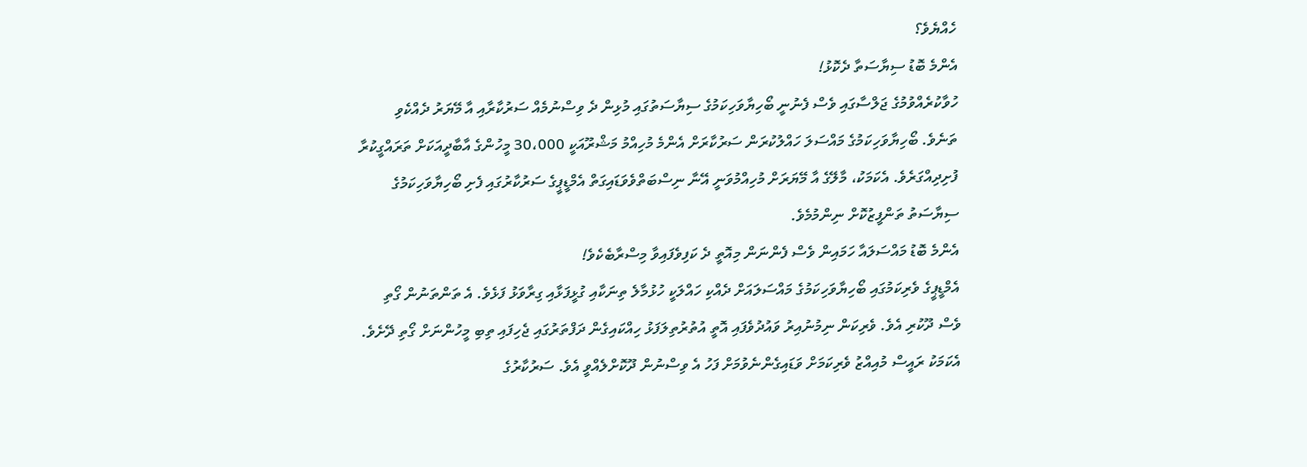ހެއްޔެވެ؟
އެންމެ ބޮޑު ސިޔާސަތާ ދެކޮޅު!
ހުވާކުރެއްވުމުގެ ޖަލްސާގައި ވެސް ފެނުނީ ބޯހިޔާވަހިކަމުގެ ސިޔާސަތުގައި މުޅިން ދެ ވިސްނުމެއް ސަރުކާރާއި އާ މޭޔަރު ދެއްކެވި ތަނެވެ. ބޯހިޔާވަހިކަމުގެ މައްސަލަ ހައްލުކުރަން ސަރުކާރަށް އެންމެ މުހިއްމު މަޝްރޫއަކީ 30،000 މީހުންގެ އާބާދީއަކަށް ތަރައްގީކުރާ ފުށިދިއްގަރެވެ. އެކަމަކު، މާލޭގެ އާ މޭޔަރަށް މުހިއްމުވަނީ އޭނާ ނިސްބަތްވެވަޑައިގަތް އެމްޑީޕީގެ ސަރުކާރުގައި ފެށި ބޯހިޔާވަހިކަމުގެ ސިޔާސަތު ތަންފީޒުކޮށް ނިންމުމެވެ.
އެންމެ ބޮޑު މައްސަލައާ ހަމައިން ވެސް ފެންނަން މިއޮތީ ދެ ކަފިވެފައިވާ މިސްރާބެކެވެ!
އެމްޑީޕީގެ ވެރިކަމުގައި ބޯހިޔާވަހިކަމުގެ މައްސަލައަށް ދެއްކި ހައްލަކީ ހުޅުމާލެ ތިނަކާއި ގުޅީފަޅާއި ގިރާވަޅު ފަޅެވެ. އެ ތަންތަނުން ގޯތި ވެސް ދޫކުރި އެވެ. ވެރިކަން ނިމުނުއިރު ވައުދުވެފައި އޮތީ އުތުރުތިލަފަޅު ހިއްކައިގެން ދަފްތަރުގައި ޖެހިފައި ތިބި މީހުންނަށް ގޯތި ދޭށެވެ.
އެކަމަކު ރައީސް މުއިއްޒު ވެރިކަމަށް ވަޑައިގެންނެވުމަށް ފަހު އެ ވިސްނުން ދޫކޮށްލެއްވީ އެވެ. ސަރުކާރުގެ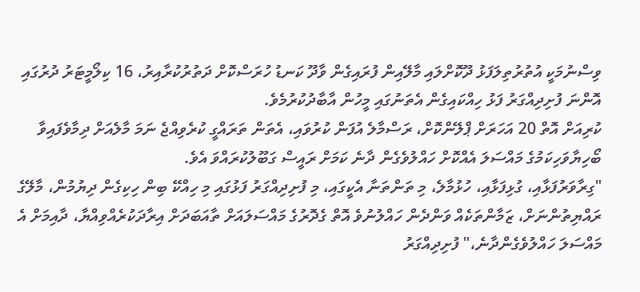ވިސްނުމަކީ އުތުރުތިލަފަޅު ދޫކޮށްލައި މާލޭއިން ފުރައިގެން ވާދޫ ކަނޑު ހުރަސްކޮށް ދަތުރުކުރާއިރު، 16 ކިލޯމީޓަރު ދުރުގައި އޮންނަ ފުށިދިއްގަރު ފަޅު ހިއްކައިގެން އެތަނުގައި މީހުން އާބާދުކުރުމެވެ.
ކުރިއަށް އޮތް 20 އަހަރަށް ޕްލޭންކޮށް، ރަސްމާލެ އުފަން ކުރުވައި، އެތަން ތަރައްގީ ކުރެވިއްޖެ ނަމަ މާލެއަށް ދިމާވެފައިވާ ބޯހިޔާވަހިކަމުގެ މައްސަލަ އެއްކޮށް ހައްލުވެގެން ދާނެ ކަމަށް ރައީސް ގަބޫލުކުރައްވަ އެވެ.
"ގިރާވަރުފަޅާއި، ގުޅިފަޅާއި، ހުޅުމާލެ، މި ތަންތަނާ އެކީގައި، މި ފުށިދިއްގަރު ފަޅުގައި މި ހިއްކޭ ބިން ހިކިގެން ދިޔުމުން، މާލޭގެ ރައްޔިތުންނަށް، ޒަމާންތަކެއް ވަންދެން ހައްލުނުވެ އޮތް ގެދޮރުގެ މައްސަލައަށް ތާއަބަދަށް އިރާދަކުރެއްވިއްޔާ، ދާއިމަށް އެ މައްސަލަ ހައްލުވެގެންދާނެ،" ފުށިދިއްގަރު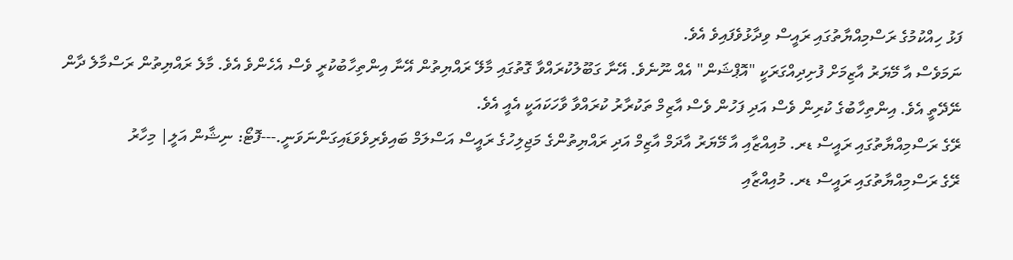ފަޅު ހިއްކުމުގެ ރަސްމިއްޔާތުގައި ރައީސް ވިދާޅުވެފައިވެ އެވެ.
ނަމަވެސް އާ މޭޔަރު އާޒިމަށް ފުށިދިއްގަރަކީ "އޮޕްޝަން" އެއް ނޫނެވެ. އޭނާ ގަބޫލުކުރައްވާ ގޮތުގައި މާލޭ ރައްޔިތުން އޭނާ އިންތިހާބުކުރީ ވެސް އެހެންވެ އެވެ. މާލެ ރައްޔިތުން ރަސްމާލެ ދާން ނޭދޭތީ އެވެ. އިންތިހާބުގެ ކުރިން ވެސް އަދި ފަހުން ވެސް އާޒިމް ތަކުރާރު ކުރައްވާ ވާހަކައަކީ އެއީ އެވެ.
ރޭގެ ރަސްމިއްޔާތުގައި ރައީސް ޑރ. މުއިއްޒާއި އާ މޭޔަރު އާދަމް އާޒިމް އަދި ރައްޔިތުންގެ މަޖިލިހުގެ ރައީސް އަސްލަމް ބައިވެރިވެވަޑައިގަންނަވަނީ.---ފޮޓޯ: ނިޝާން އަލީ| މިހާރު
ރޭގެ ރަސްމިއްޔާތުގައި ރައީސް ޑރ. މުއިއްޒާއި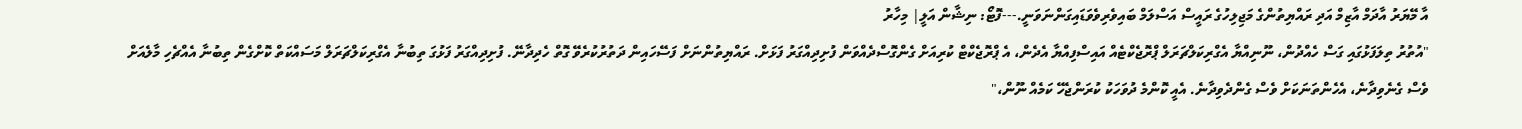އާ މޭޔަރު އާދަމް އާޒިމް އަދި ރައްޔިތުންގެ މަޖިލިހުގެ ރައީސް އަސްލަމް ބައިވެރިވެވަޑައިގަންނަވަނީ.---ފޮޓޯ: ނިޝާން އަލީ| މިހާރު
"އުތުރު ތިލަފަޅުގައި ގަސް ހެއްދުން، ނޫނިއްޔާ އެގްރިކަލްޗަރަލް ޕްރޮޖެކްޓެއް އައިސްފިއްޔާ އެދެން، އެ ޕްރޮޖެކްޓް ކުރިއަށް ގެންގޮސްދެއްވަން ފުށިދިއްގަރު ފަޅަށް. ރައްޔިތުންނަށް ފަސޭހައިން ދަތުރުކުރެވޭ ގޮތް ހެދިދާނޭ. ފުށިދިއްގަރު ފަޅުގަ ތިބުނާ އެގްރިކަލްޗަރަލް މަސައްކަތް ކޮށްގެން ތިބުނާ އެއްޗެހި މާލެއަށް ވެސް ގެނެވިދާނެ، އެހެންތަނަކަށް ވެސް ގެންދެވިދާނެ. އެއީ ކޮންމެ ދުވަހަކު ކުރަންޖެހޭ ކަމެއް ނޫން،"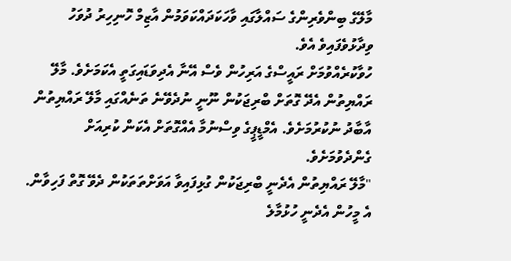މާލޭގެ ބިންވެރިންގެ ސައްލާގައި ވާހަކަދައްކަވަމުން އާޒިމް ހޮނިހިރު ދުވަހު ވިދާޅުވެފައިވެ އެވެ.
ހުވާކުރެއްވުމަށް ރައީސްގެ އަރިހުން ވެސް އޭނާ އެދިވަޑައިގަތީ އެކަމަށެވެ. މާލޭ ރައްޔިތުން އެދޭ ގޮތަށް ބްރިޖަކުން ނޫނީ ނުދެވޭނެ ތަނެއްގައި މާލޭ ރައްޔިތުން އާބާދު ނުކުރުމަށެވެ. އެމްޑީޕީގެ ވިސްނުމާ އެއްގޮތަށް އެކަން ކުރިއަށް ގެންދެވުމަށެވެ.
"މާލޭ ރައްޔިތުން އެދެނީ ބްރިޖަކުން ގުޅިފައިވާ އަވަށްތަތަކުން ދެވޭ ގޮތް ފަހިވާން. އެ މީހުން އެދެނީ ހުޅުމާލެ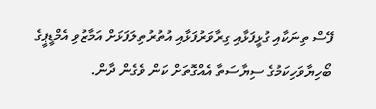ފޭސް ތިނަކާއި ގުޅީފަޅާއި ގިރާވަރުފަޅާއި އުތުރުތިލަފަޅަށް އަމާޒުވި އެމްޑީޕީގެ ބޯހިޔާވަހިކަމުގެ ސިޔާސަތާ އެއްގޮތަށް ކަން ވެގެން ދާން.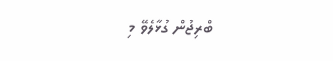ބްރިޖުން ގުޅާލެވޭ މި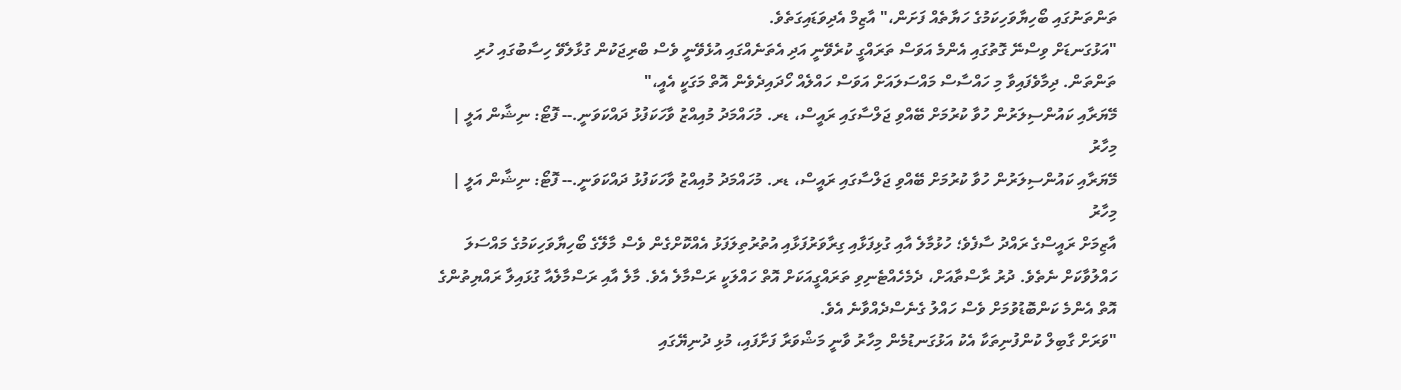ތަންތަނުގައި ބޯހިޔާވަހިކަމުގެ ހަޔާތެއް ފަށަން،" އާޒިމް އެދިވަޑައިގަތެވެ.
"އަޅުގަނޑަށް ވިސްނޭ ގޮތުގައި އެންމެ އަވަސް ތަރައްގީ ކުރެވޭނީ އަދި އެތަނެއްގައި އުޅެވޭނީ ވެސް ބްރިޖަކުން ގުޅާލެވޭ ހިސާބުގައި ހުރި ތަންތަން. ދިމާވެފައިވާ މި ހައްސާސް މައްސަލައަށް އަވަސް ހައްލެއް ހޯދައިދެވެން އޮތް މަގަކީ އެއީ،"
މޭޔަރާއި ކައުންސިލަރުން ހުވާ ކުރުމަށް ބޭއްވި ޖަލްސާގައި ރައީސް، ޑރ. މުހައްމަދު މުއިއްޒު ވާހަކަފުޅު ދައްކަވަނީ.-- ފޮޓޯ: ނިޝާން އަލީ | މިހާރު
މޭޔަރާއި ކައުންސިލަރުން ހުވާ ކުރުމަށް ބޭއްވި ޖަލްސާގައި ރައީސް، ޑރ. މުހައްމަދު މުއިއްޒު ވާހަކަފުޅު ދައްކަވަނީ.-- ފޮޓޯ: ނިޝާން އަލީ | މިހާރު
އާޒިމަށް ރައީސްގެ ރައްދު ސާފެވެ؛ ހުޅުމާލެ އާއި ގުޅިފަޅާއި ގިރާވަރުފަޅާއި އުތުރުތިލަފަޅު އެއްކޮށްގެން ވެސް މާލޭގެ ބޯހިޔާވަހިކަމުގެ މައްސަލަ ހައްލުވާކަށް ނެތެވެ. ދުރު ރާސްތާއަށް، ދެމެހެއްޓެނިވި ތަރައްގީއަކަށް އޮތް ހައްލަކީ ރަސްމާލެ އެވެ. މާލެ އާއި ރަސްމާލެއާ ގުޅައިލާ ރައްޔިތުންގެ އޮތް އެންމެ ކަންބޮޑުވުމަށް ވެސް ހައްލު ގެނެސްދެއްވާނެ އެވެ.
"ވަރަށް ގާބިލް ކުންފުނިތަކާ އެކު އަޅުގަނޑުމެން މިހާރު ވާނީ މަޝްވަރާ ފަށާފައި، މުޅި ދުނިޔޭގައި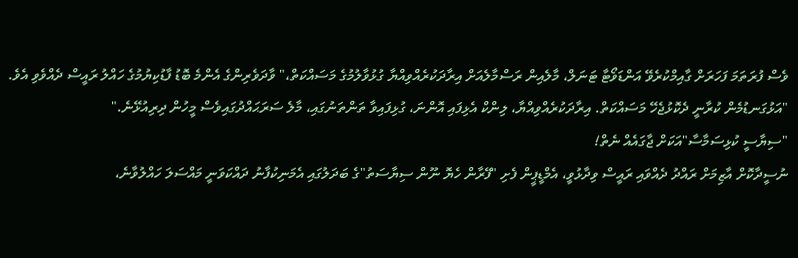ވެސް ފުރަތަމަ ފަހަރަށް ގާއިމްކުރެވޭ އަންޑަވޯޓާ ޓަނަލް، މާލެއިން ރަސްމާލެއަށް އިރާދަކުރެއްވިއްޔާ ގުޅުވާލުމުގެ މަސައްކަތް،" ވާދަވެރިންގެ އެންމެ ބޮޑު ފާޑުކިޔުމުގެ ހައްލު ރައީސް ދެއްވެވި އެވެ.
"އަޅުގަނޑުމެން ކުރާނީ ދެކޮޅުޖެހޭ މަސައްކަތް. އިރާދަކުރެއްވިއްޔާ، ލިންކް އެޅިފައި އޮންނަ، ގުޅިފައިވާ ތަންތަނުގައި، މާލެ ސަރަޙައްދުގައިވެސް މީހުން ދިރިއުޅޭނެ."
"ސިޔާސީ ކުޅިސަމާސާ"އަކަށް ޖާގައެއް ނެތް!
ނުސީދާކޮށް އާޒިމަށް ރައްދު ދެއްވައި ރައީސް ވިދާޅުވީ، އެމްޑީޕީން ފެށި "ފޭރާން ހެޔޮ ނޫން ސިޔާސަތު"ގެ ބަދަލުގައި އެމަނިކުފާނު ދައްކަވަނީ މައްސަލަ ހައްލުވާނެ،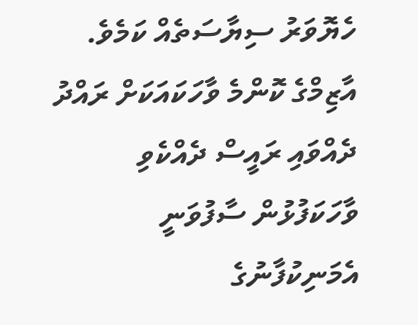ހެޔޮވަރު ސިޔާސަތެއް ކަމެވެ.
އާޒިމްގެ ކޮންމެ ވާހަކައަކަށް ރައްދު ދެއްވައި ރައީސް ދެއްކެވި ވާހަކަފުޅުން ސާފުވަނީ އެމަނިކުފާނުގެ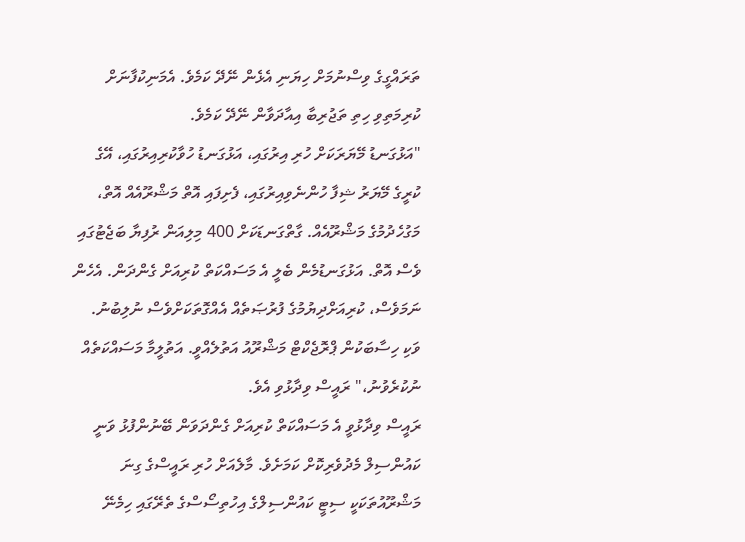ތަރައްގީގެ ވިސްނުމަށް ހިޔަނި އެޅެން ނޭދޭ ކަމެވެ. އެމަނިކުފާނަށް ކުރިމަތިވި ހިތި ތަޖުރިބާ އިއާދަވާން ނޭދޭ ކަމެވެ.
"އަޅުގަނޑު މޭޔަރަކަށް ހުރި އިރުގައި، އަޅުގަނޑު ހުވާކުރިއިރުގައި، އޭގެ ކުރީގެ މޭޔަރު ޝިފާ ހުންނެވިއިރުގައި، ފެށިފައި އޮތް މަޝްރޫއެއް އޮތް، މަގުހެދުމުގެ މަޝްރޫއެއް. ގާތްގަނޑަކަށް 400 މިލިއަން ރުފިޔާ ބަޖެޓުގައި ވެސް އޮތް. އަޅުގަނޑުމެން ބެލީ އެ މަސައްކަތް ކުރިއަށް ގެންދަން. އެހެން ނަމަވެސް، ކުރިއަށްދިޔުމުގެ ފުރުޞަތެއް އެއްގޮތަކަށްވެސް ނުލިބުނު. ވަކި ހިސާބަކުން ޕްރޮޖެކްޓް މަޝްރޫއު އަތުލެއްވީ. އަތުލީމާ މަސައްކަތެއް ނުކުރެވުނު،" ރައީސް ވިދާޅުވި އެވެ.
ރައީސް ވިދާޅުވީ އެ މަސައްކަތް ކުރިއަށް ގެންދަވަން ބޭނުންފުޅު ވަނީ ކައުންސިލް މެދުވެރިކޮށް ކަމަށެވެ. މާލެއަށް ހުރި ރައީސްގެ ގިނަ މަޝްރޫއުތަކަކީ ސިޓީ ކައުންސިލްގެ އިހުތިސޯސްގެ ތެރޭގައި ހިމެނޭ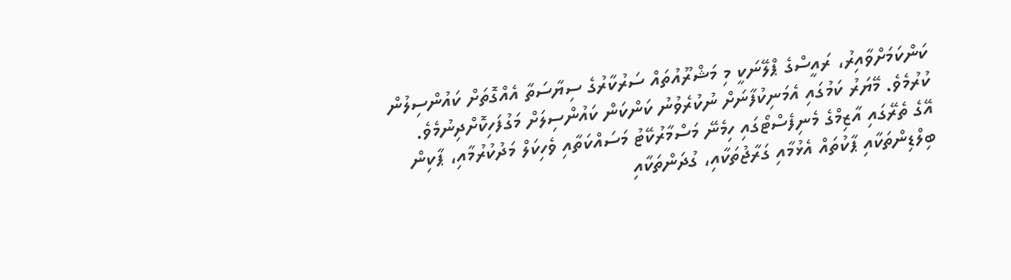ކަންކަމަށްވާއިރު، ރައީސްގެ ޕްލޭނަކީ މި މަޝްރޫއުތައް ސަރުކާރުގެ ސިޔާސަތާ އެއްގޮތަށް ކައުންސިލުން ކުރުމެވެ. މޭޔަރު ކަމުގައި އެމަނިކުފާނަށް ނުކުރެވުނު ކަންކަން ކައުންސިލަށް މަގުފަހިކޮށްދިނުމެވެ.
އޭގެ ތެރޭގައި އާޒިމްގެ މެނިފެސްޓޯގައި ހިމެނޭ މަސްމާރުކޭޓު މަސައްކަތާއި ވެހިކަލް މަދުކުރުމާއި، ޕާކިން ބިލްޑިންތަކާއި ޕާކުތައް އެޅުމާއި ގަރާޖުތަކާއި، ގުދަންތަކާއި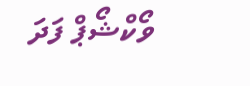ވޯކްޝޯޕް ފަދަ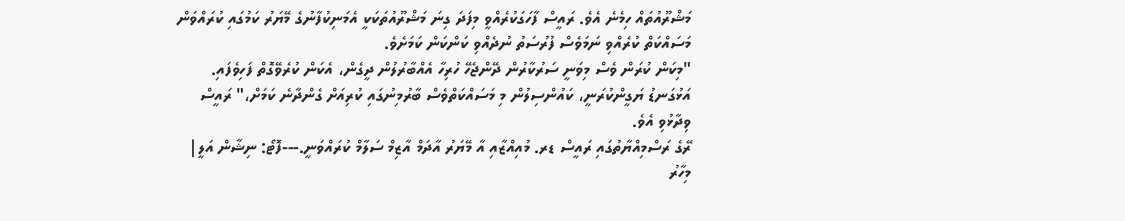މަޝްރޫއުތައް ހިމެނެ އެވެ. ރައީސް ފާހަގަކުރެއްވީ މިފަދަ ގިނަ މަޝްރޫއުތަކަކީ އެމަނިކުފާނުގެ މޭޔަރު ކަމުގައި ކުރައްވަން މަސައްކަތް ކުރެއްވި ނަމަވެސް ފުރުސަތު ނުދެއްވި ކަންކަން ކަމަށެވެ.
"މިކަން ކުރަން ވެސް މިވަނީ ސަރުކާރުން ދޭންޖެހޭ ހުރިހާ އެއްބާރުލުން ދީގެން، އެކަން ކުރެވޭގޮތް ފަހިވެފައި. އަޅުގަނޑު ޔަގީންކުރަނީ، ކައުންސިލުން މި މަސައްކަތްވެސް ބާރުމިނުގައި ކުރިއަށް ގެންދާނެ ކަމަށް،" ރައީސް ވިދާޅުވި އެވެ.
ރޭގެ ރަސްމިއްޔާތުގައި ރައީސް ޑރ. މުއިއްޒާއި އާ މޭޔަރު އާދަމް އާޒިމް ސަލާމް ކުރައްވަނީ.---ފޮޓޯ: ނިޝާން އަލީ| މިހާރު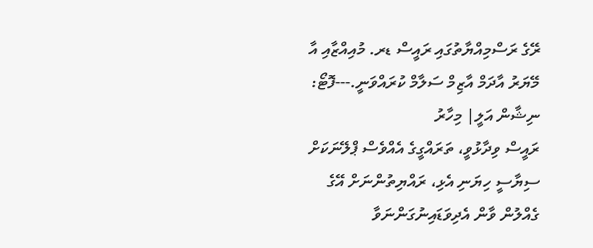ރޭގެ ރަސްމިއްޔާތުގައި ރައީސް ޑރ. މުއިއްޒާއި އާ މޭޔަރު އާދަމް އާޒިމް ސަލާމް ކުރައްވަނީ.---ފޮޓޯ: ނިޝާން އަލީ| މިހާރު
ރައީސް ވިދާޅުވީ، ތަރައްގީގެ އެއްވެސް ޕްލޭނަކަށް ސިޔާސީ ހިޔަނި އެޅި، ރައްޔިތުންނަށް އޭގެ ގެއްލުން ވާން އެދިވަޑައިނުގަންނަވާ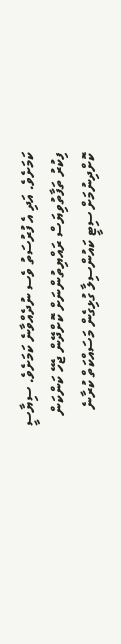ކަމަށެވެ. އަދި އެ ފުރުސަތު ވެސ ނުދެއްވާނެ ކަމަށެވެ. ސިޔާސީ ފިކުރު ތަފާތުވިޔަސް ރައްޔިތުންނަށް ކޮށްދޭން ޖެހޭ ކަންކަން ކޮށްދިނުމަށް ސިޓީ ކައުންސިލާ ގުޅިގެން މަސައްކަތް ކުރާނެ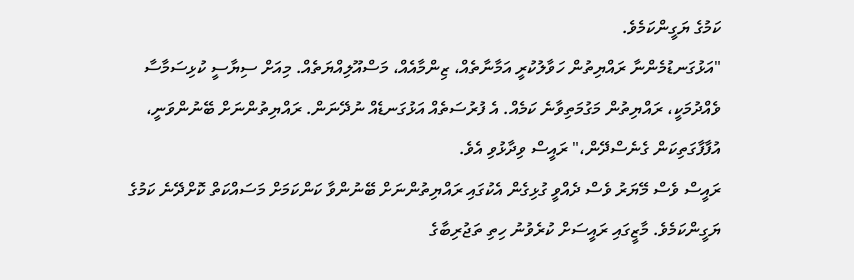ކަމުގެ ޔަގީންކަމެވެ.
"އަޅުގަނޑުމެންނާ ރައްޔިތުން ހަވާލުކުރީ އަމާނާތެއް، ޒިންމާއެއް، މަސްއޫލިއްޔަތެއް. މިއަށް ސިޔާސީ ކުޅިސަމާސާ ވެއްދުމަކީ، ރައްޔިތުން މަގުމަތިވާނެ ކަމެއް. އެ ފުރުސަތެއް އަޅުގަނޑެއް ނުދޭނަން. ރައްޔިތުންނަށް ބޭނުންވަނީ، އުފާފާގަތިކަން ގެނެސްދޭން،" ރައީސް ވިދާޅުވި އެވެ.
ރައީސް ވެސް މޭޔަރު ވެސް ދެއްވީ ގުޅިގެން އެކުގައި ރައްޔިތުންނަށް ބޭނުންވާ ކަންކަމަށް މަސައްކަތް ކޮށްދޭނެ ކަމުގެ ޔަގީންކަމެވެ. މާޒީގައި ރައީސަށް ކުރެވުނު ހިތި ތަޖުރިބާގެ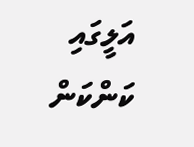އަލީގައި ކަންކަން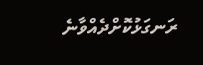ރަނގަޅުކޮށްދެއްވާނެ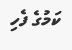ކަމުގެ ފެހި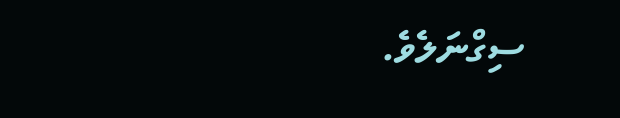ސިގްނަލެވެ.